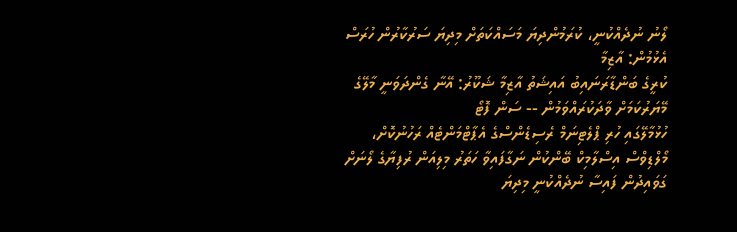ލޯނު ނުދެއްކުނީ، ކުރަމުންދިޔަ މަސައްކަތަށް މިދިޔަ ސަރުކާރުން ހުރަސް އެޅުމުން: އާޒިމާ
ކުރީގެ ބަންޑާރަނައިބު އައިޝަތު އާޒިމާ ޝަކޫރު: އޭނާ ގެންދަވަނީ މާލޭގެ މޭޔަރުކަމަށް ވާދަކުރައްވަމުން -- ސަން ފޮޓޯ
ހުޅުމާލޭގައި ހުރި ޕްލެޓިނަމް ރެސިޑެންސްގެ އެޕާޓްމަންޓެއް ރަހުނުކޮށް، މޯލްޑިވްސް އިސްލާމިކް ބޭންކުން ނަގާފައިވާ ހަތަރު މިލިއަން ރުފިޔާގެ ލޯނަށް ގަވައިދުން ފައިސާ ނުދެއްކުނީ މިދިޔަ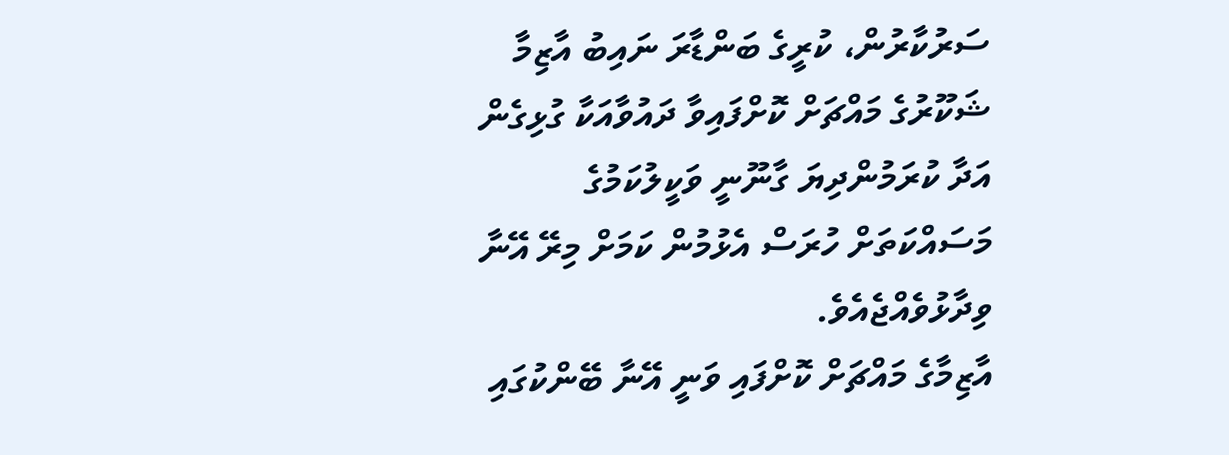ސަރުކާރުން، ކުރީގެ ބަންޑާރަ ނައިބު އާޒިމާ ޝަކޫރުގެ މައްޗަށް ކޮށްފައިވާ ދައުވާއަކާ ގުޅިގެން އަދާ ކުރަމުންދިޔަ ގާނޫނީ ވަކީލުކަމުގެ މަސައްކަތަށް ހުރަސް އެޅުމުން ކަމަށް މިރޭ އޭނާ ވިދާޅުވެއްޖެއެވެ.
އާޒިމާގެ މައްޗަށް ކޮށްފައި ވަނީ އޭނާ ބޭންކުގައި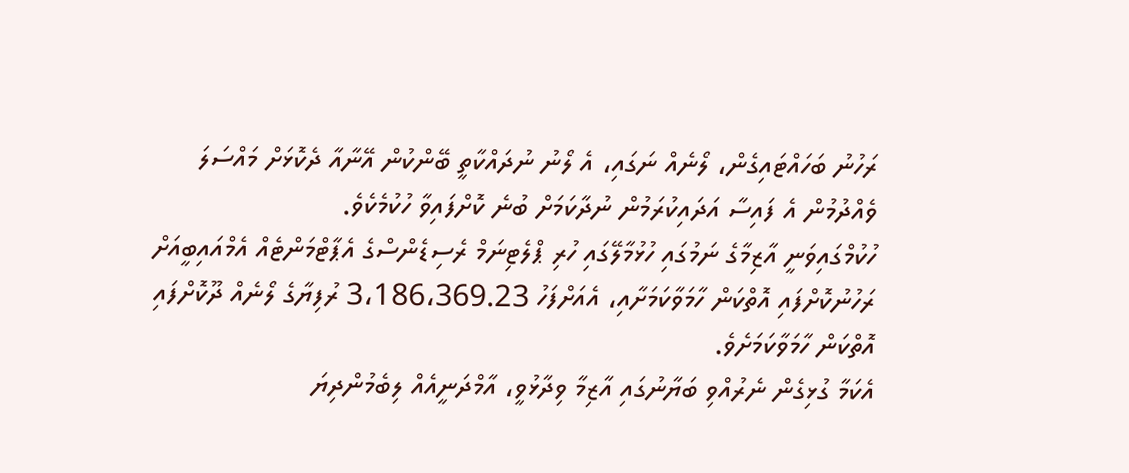ރަހުނު ބަހައްޓައިގެން، ލޯނެއް ނަގައި، އެ ލޯނު ނުދައްކާތީ ބޭންކުން އޭނާއާ ދެކޮޅަށް މައްސަލަ ވެއްދުމުން އެ ފައިސާ އަދައިކުރަމުން ނުދާކަމަށް ބުނެ ކޮށްފައިވާ ހުކުމެކެވެ.
ހުކުމްގައިވަނީ އާޒިމާގެ ނަމުގައި ހުޅުމާލޭގައި ހުރި ޕްލެޓިނަމް ރެސިޑެންސްގެ އެޕާޓްމަންޓެއް އެމްއައިބީއަށް ރަހުނުކޮށްފައި އޮތްކަން ހާމަވާކަމަށާއި، އެއަށްފަހު 3،186،369.23 ރުފިޔާގެ ލޯނެއް ދޫކޮށްފައި އޮތްކަން ހާމަވާކަމަށެވެ.
އެކަމާ ގުޅިގެން ނެރުއްވި ބަޔާނުގައި އާޒިމާ ވިދާޅުވީ، އާމްދަނީއެއް ލިބެމުންދިޔަ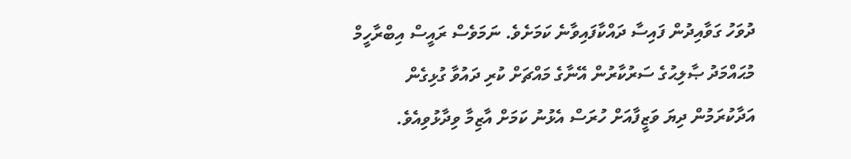ދުވަހު ގަވާއިދުން ފައިސާ ދައްކާފައިވާނެ ކަމަށެވެ. ނަމަވެސް ރައީސް އިބްރާހީމް މުޙައްމަދު ޞާލިޙުގެ ސަރުކާރުން އޭނާގެ މައްޗަށް ކުރި ދައުވާ ގުޅިގެން އަދާކުރަމުން ދިޔަ ވަޒީފާއަށް ހުރަސް އެޅުނު ކަމަށް އާޒިމާ ވިދާޅުވިއެވެ.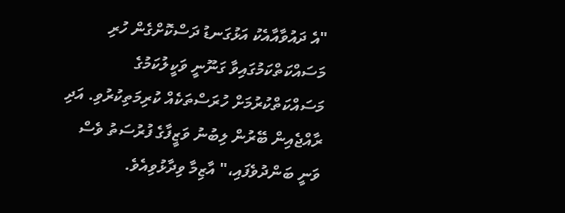"އެ ދައުވާއާއެކު އަޅުގަނޑު ދަސްކޮށްގެން ހުރި މަސައްކަތްކަމުގައިވާ ގަނޫނީ ވަކީލުކަމުގެ މަސައްކަތްކުރުމަށް ހުރަސްތަކެއް ކުރިމަތިކުރުވި. އަދި ރާއްޖެއިން ބޭރުން ލިބުނު ވަޒީފާގެ ފުރުސަތު ވެސް ވަނީ ބަންދުވެފައި،" އާޒިމާ ވިދާޅުވިއެވެ.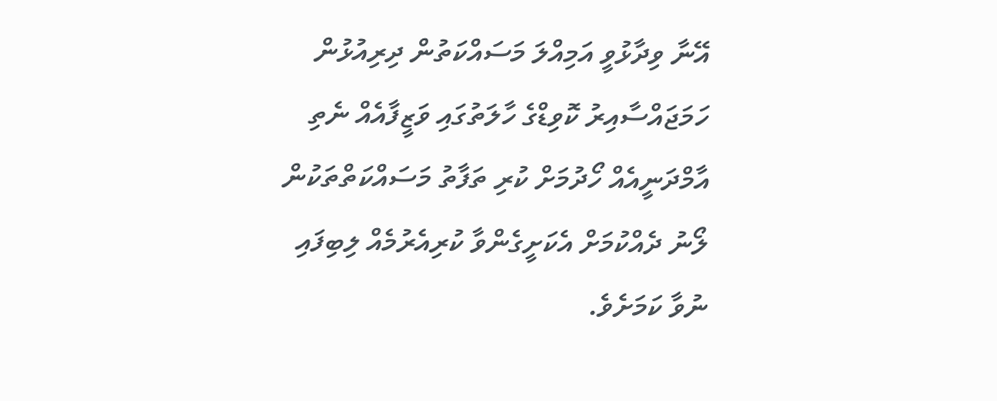އޭނާ ވިދާޅުވީ އަމިއްލަ މަސައްކަތުން ދިރިއުޅުން ހަމަޖައްސާއިރު ކޮވިޑްގެ ހާލަތުގައި ވަޒީފާއެއް ނެތި އާމްދަނީއެއް ހޯދުމަށް ކުރި ތަފާތު މަސައްކަތްތަކުން ލޯނު ދެއްކުމަށް އެކަށީގެންވާ ކުރިއެރުމެއް ލިބިފައި ނުވާ ކަމަށެވެ.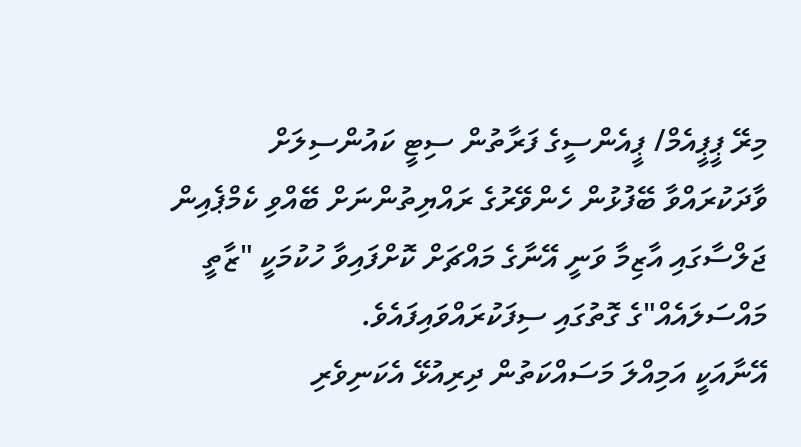މިރޭ ޕީޕީއެމް/ ޕީއެންސީގެ ފަރާތުން ސިޓީ ކައުންސިލަށް ވާދަކުރައްވާ ބޭފުޅުން ހެންވޭރުގެ ރައްޔިތުންނަށް ބޭއްވި ކެމްޕެއިން ޖަލްސާގައި އާޒިމާ ވަނީ އޭނާގެ މައްޗަށް ކޮށްފައިވާ ހުކުމަކީ "ޒާތީ މައްސަލައެއް"ގެ ގޮތުގައި ސިފަކުރައްވައިފައެވެ.
އޭނާއަކީ އަމިއްލަ މަސައްކަތުން ދިރިއުޅޭ އެކަނިވެރި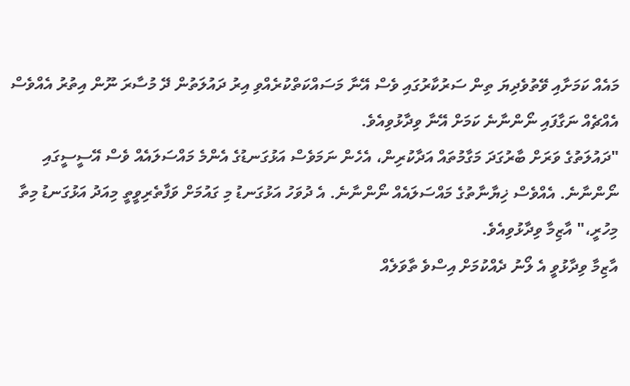މައެއް ކަމަށާއި ވޭތުވެދިޔަ ތިން ސަރުކާރުގައި ވެސް އޭނާ މަސައްކަތްކުރެއްވި އިރު ދައުލަތުން ދޭ މުސާރަ ނޫން އިތުރު އެއްވެސް އެއްޗެއް ނަގާފައި ނޯންނާނެ ކަމަށް އޭނާ ވިދާޅުވިއެވެ.
"ދައުލަތުގެ ވަރަށް ބާރުގަދަ މަގާމުތައް އަދާކުރިން، އެހެން ނަމަވެސް އަޅުގަނޑުގެ އެންމެ މައްސަލައެއް ވެސް އޭސީސީގައި ނޯންނާނެ. އެއްވެސް ޚިޔާނާތުގެ މައްސަލައެއް ނޯންނާނެ. އެ ދުވަހު އަޅުގަނޑު މި ގައުމަށް ވަފާތެރިވީތީ މިއަދު އަޅުގަނޑު މިތާ މިހުރީ،" އާޒިމާ ވިދާޅުވިއެވެ.
އާޒިމާ ވިދާޅުވީ އެ ލޯނު ދެއްކުމަށް އިސްވެ ތާވަލެއް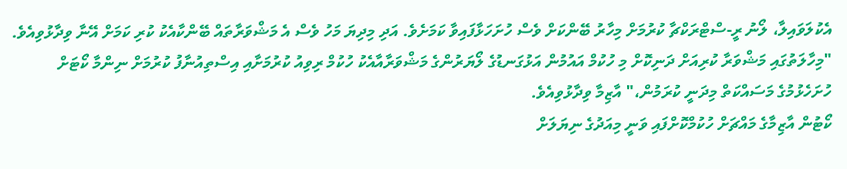އެކުލަވައިލާ، ލޯނު ރީ-ސްޓްރަކްޗާ ކުރުމަށް މިހާރު ބޭންކަށް ވެސް ހުށަހަޅާފައިވާ ކަމަށެވެ. އަދި މިދިޔަ މަހު ވެސް އެ މަޝްވަރާތައް ބޭންކާއެކު ކުރި ކަމަށް އޭނާ ވިދާޅުވިއެވެ.
"މިހާލަތުގައި މަޝްވަރާ ކުރިއަށް ދަނިކޮށް މި ހުކުމް އައުމުން އަޅުގަނޑުގެ ލޯޔަރުންގެ މަޝްވަރާއާއެކު ހުކުމް ރިވިއު ކުރުމަށާއި އިސްތިއުނާފު ކުރުމަށް ނިންމާ ކޯޓަށް ހުށަހެޅުމުގެ މަސައްކަތް މިދަނީ ކުރަމުން،" އާޒިމާ ވިދާޅުވިއެވެ.
ކޯޓުން އާޒިމާގެ މައްޗަށް ހުކުމްކޮށްފައި ވަނީ މިއަދުގެ ނިޔަލަށް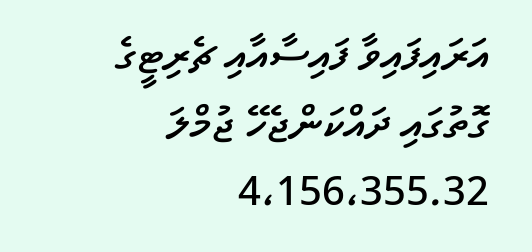އަރައިފައިވާ ފައިސާއާއި ޗެރިޓީގެ ގޮތުގައި ދައްކަންޖެހޭ ޖުމްލަ 4،156،355.32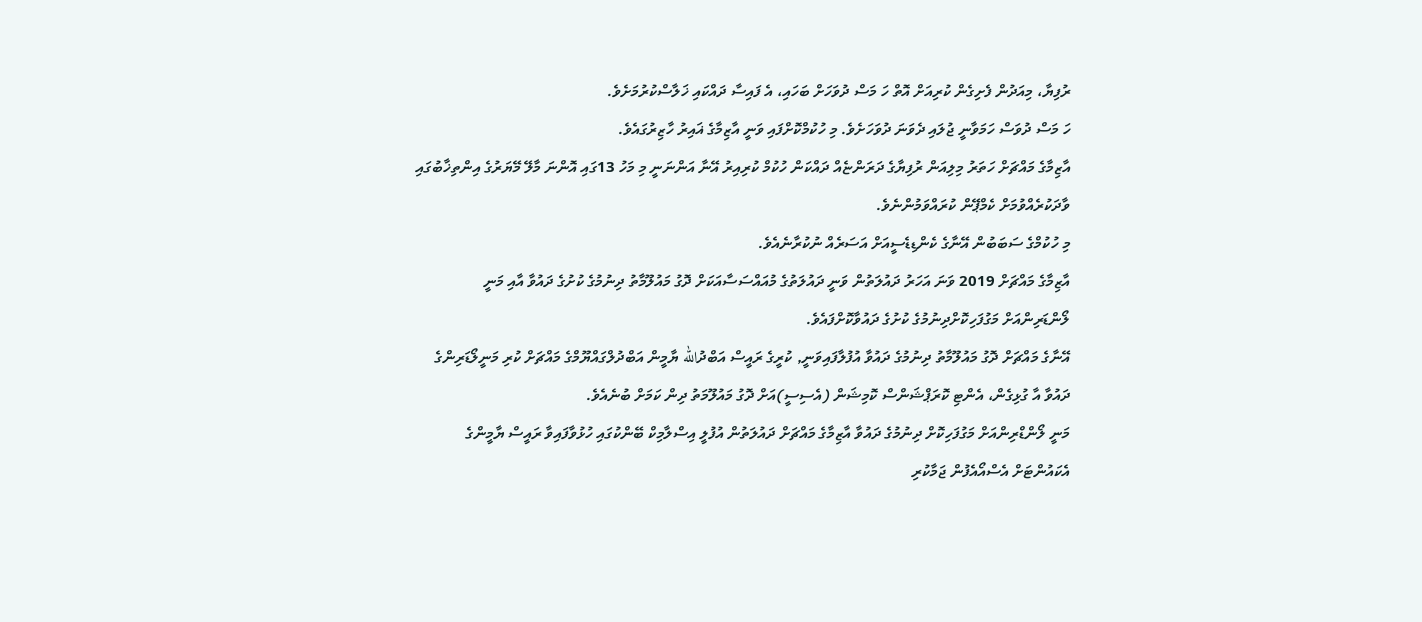ރުފިޔާ، މިއަދުން ފެށިގެން ކުރިއަށް އޮތް ހަ މަސް ދުވަހަށް ބަހައި، އެ ފައިސާ ދައްކައި ޚަލާސްކުރުމަށެވެ.
ހަ މަސް ދުވަސް ހަމަވާނީ ޖުލައި ދެވަނަ ދުވަހަށެވެ. މި ހުކުމްކޮށްފައި ވަނީ އާޒިމާގެ ޣައިރު ހާޒިރުގައެވެ.
އާޒިމާގެ މައްޗަށް ހަތަރު މިލިއަން ރުފިޔާގެ ދަރަންޏެއް ދައްކަން ހުކުމް ކުރިއިރު އޭނާ އަންނަނީ މި މަހު 13ގައި އޮންނަ މާލޭ މޭޔަރުގެ އިންތިޚާބުގައި ވާދަކުރެއްވުމަށް ކެމްޕޭން ކުރައްވަމުންނެވެ.
މި ހުކުމްގެ ސަބަބުން އޭނާގެ ކެންޑިޑެސީއަށް އަސަރެއް ނުކުރާނެއެވެ.
އާޒިމާގެ މައްޗަށް 2019 ވަނަ އަހަރު ދައުލަތުން ވަނީ ދައުލަތުގެ މުއައްސަސާއަކަށް ދޮގު މައުލޫމާތު ދިނުމުގެ ކުށުގެ ދައުވާ އާއި މަނީ ލޯންޑަރިންއަށް މަގުފަހިކޮށްދިނުމުގެ ކުށުގެ ދައުވާކޮށްފައެވެ.
އޭނާގެ މައްޗަށް ދޮގު މައުލޫމާތު ދިނުމުގެ ދައުވާ އުފުލާފައިވަނީ, ކުރީގެ ރައީސް އަބްދުالله ޔާމީން އަބްދުލްގައްޔޫމްގެ މައްޗަށް ކުރި މަނީލޯޑަރިންގެ ދައުވާ އާ ގުޅިގެން، އެންޓި ކޮރަޕްޝަންސް ކޮމިޝަން (އެސިސީ)އަށް ދޮގު މައުލޫމަތު ދިން ކަމަށް ބުނެއެވެ.
މަނީ ލޯންޑްރިންއަށް މަގުފަހިކޮށް ދިނުމުގެ ދައުވާ އާޒިމާގެ މައްޗަށް ދައުލަތުން އުފުލީ އިސްލާމިކް ބޭންކުގައި ހުޅުވާފައިވާ ރައީސް ޔާމީންގެ އެކައުންޓަށް އެސްއޯއެފުން ޖަމާކުރި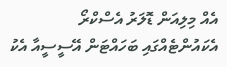އެއް މިލިއަން ޑޮލަރު އެސްކްރޯ އެކައުންޓެއްގައި ބަހައްޓަން އޭސީސީއާ އެކު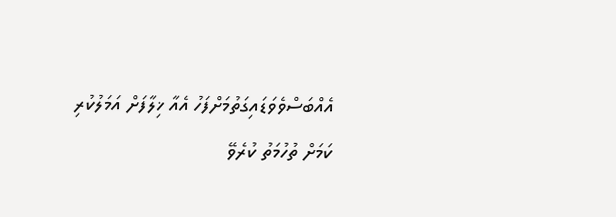އެއްބަސްވެވަޑައިގަތުމަށްފަހު އެއާ ޚިލާފަށް އަމަލުކުރި ކަމަށް ތުހުމަތު ކުރެވޭ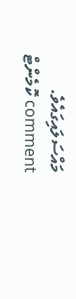މައްސަލައިގައެވެ.
comment ކޮމެންޓް